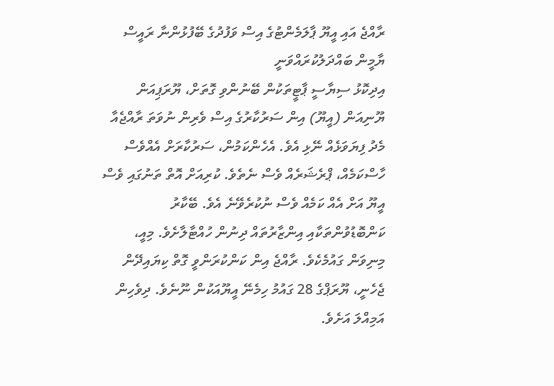ރާއްޖެ އައި އީޔޫ ޕާލަމެންޓުގެ އިސް ވަފުދުގެ ބޭފުޅުންނާ ރައީސް ޔާމީން ބައްދަލުކުރައްވަނީ
އިދިކޮޅު ސިޔާސީ ޕާޓީތަކުން ބޭނުންވި ގޮތަށް، ޔޫރަޕިއަން ޔޫނިއަން (އީޔޫ) އިން ސަރުކާރުގެ އިސް ވެރިން ނުވަތަ ރާއްޖެއާ މެދު ފިޔަވަޅެއް ނޭޅި އެވެ. އެހެންކަމުން، ސަރުކާރަށް އެއްވެސް ހާސްކަމެއް، ޕްރެޝަރެއް ވެސް ނެތެވެ. ކުރިއަށް އޮތް ތަނުގައި ވެސް އީޔޫ އަށް އެއް ކަމެއް ވެސް ނުކުރެވޭނެ އެވެ. ބޭކާރު ކަންބޮޑުވުންތަކާއި އިންޒާރުތައް ދިނުން ހުއްޓާލާށެވެ. މިއީ، މިނިވަން ގައުމެކެވެ. ރާއްޖެ އިން ކަންކުރަންވީ ގޮތް ކިޔައިދޭން ޖެހެނީ، ޔޫރަޕްގެ 28 ގައުމު ހިމެނޭ އީޔޫއަކުން ނޫނެވެ. ދިވެހިން އަމިއްލަ އަށެވެ.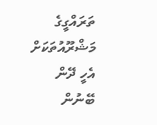ތަރައްގީގެ މަޝްރޫއުތަކަށް އެހީ ދޭން ބޭނުން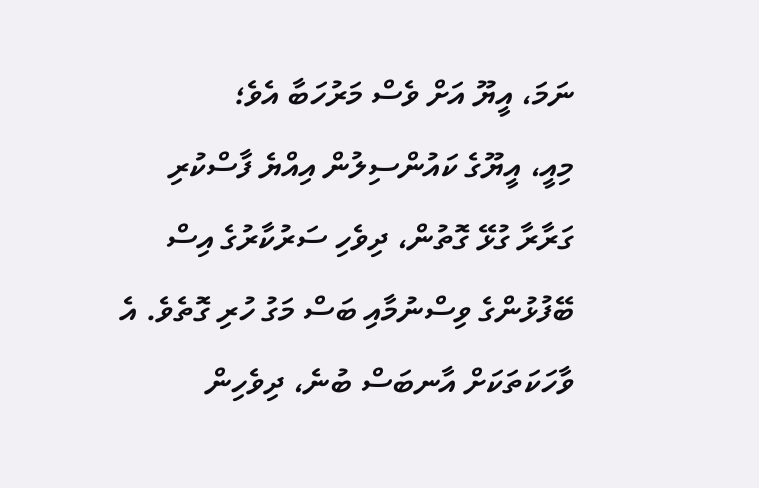ނަމަ، އީޔޫ އަށް ވެސް މަރުހަބާ އެވެ؛
މިއީ، އީޔޫގެ ކައުންސިލުން އިއްޔެ ފާސްކުރި ގަރާރާ ގުޅޭ ގޮތުން، ދިވެހި ސަރުކާރުގެ އިސް ބޭފުޅުންގެ ވިސްނުމާއި ބަސް މަގު ހުރި ގޮތެވެ. އެ ވާހަކަތަކަށް އާނބަސް ބުނެ، ދިވެހިން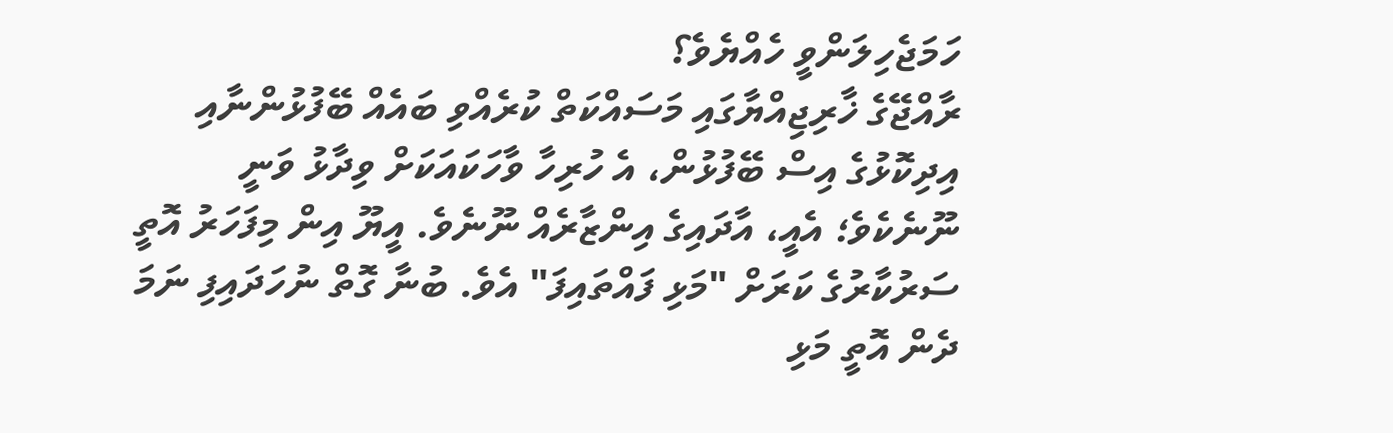ހަމަޖެހިލަންވީ ހެއްޔެވެ؟
ރާއްޖޭގެ ޚާރިޖިއްޔާގައި މަސައްކަތް ކުރެއްވި ބައެއް ބޭފުޅުންނާއި އިދިކޮޅުގެ އިސް ބޭފުޅުން، އެ ހުރިހާ ވާހަކައަކަށް ވިދާޅު ވަނީ ނޫނެކެވެ؛ އެއީ، އާދައިގެ އިންޒާރެއް ނޫނެވެ. އީޔޫ އިން މިފަހަރު އޮތީ ސަރުކާރުގެ ކަރަށް "މަޅި ފައްތައިފަ" އެވެ. ބުނާ ގޮތް ނުހަދައިފި ނަމަ ދެން އޮތީ މަޅި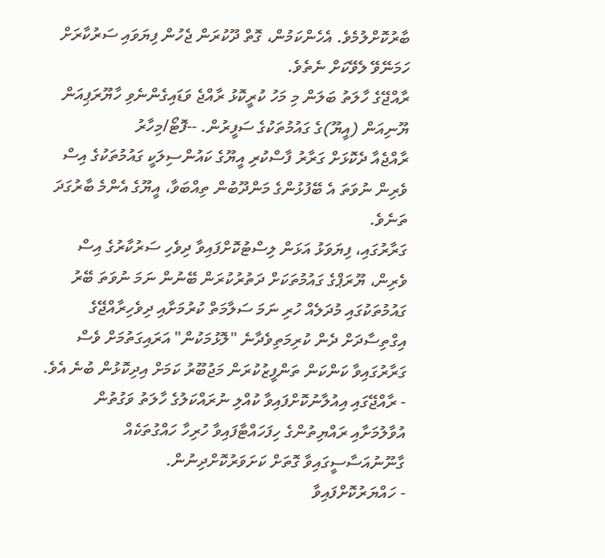ބާރުކޮށްލުމެވެ. އެހެންކަމުން، ގޮތް ދޫކުރަން ޖެހުން ފިޔަވައި ސަރުކާރަށް ހަމަނޭވޭ ލެވޭކަށް ނެތެވެ.
ރާއްޖޭގެ ހާލަތު ބަލަން މި މަހު ކުރީކޮޅު ރާއްޖެ ވަޑައިގެންނެވި ހާޔޫރަޕިއަން ޔޫނިއަން (އީޔޫ)ގެ ގައުމުތަކުގެ ސަފީރުން. --ފޮޓޯ/މިހާރު
ރާއްޖެއާ ދެކޮޅަށް ގަރާރު ފާސްކުރި އީޔޫގެ ކައުންސިލަކީ ގައުމުތަކުގެ އިސް ވެރިން ނުވަތަ އެ ބޭފުޅުންގެ މަންދޫބުން ތިއްބަވާ، އީޔޫގެ އެންމެ ބާރުގަދަ ތަނެވެ.
ގަރާރުގައި، ފިޔަވަޅު އަޅަން ލިސްޓުކޮށްފައިވާ ދިވެހި ސަރުކާރުގެ އިސް ވެރިން، ޔޫރަޕްގެ ގައުމުތަކަށް ދަތުރުކުރަން ބޭނުން ނަމަ ނުވަތަ ބޭރު ގައުމުތަކުގައި މުދަލެއް ހުރި ނަމަ ސަލާމަތް ކުރުމަށާއި ދިވެހިރާއްޖޭގެ އިގްތިސާދަށް ދެން ކުރިމަތިވެދާނެ "ލޮޅުމަކުން" އަރައިގަތުމަށް ވެސް ގަރާރުގައިވާ ކަންކަން ތަންފީޒުކުރަން މަޖުބޫރު ކަމަށް އިދިކޮޅުން ބުނެ އެވެ.
- ރާއްޖޭގައި އިއުލާނުކޮށްފައިވާ ކުއްލި ނުރައްކަލުގެ ހާލަތު ވަގުތުން އުވާލުމަށާއި ރައްޔިތުންގެ ހިފަހައްޓާފައިވާ ހުރިހާ ހައްގުތަކެއް ގާނޫނުއަސާސީގައިވާ ގޮތަށް ކަށަވަރުކޮށްދިނުން.
- ހައްޔަރުކޮށްފައިވާ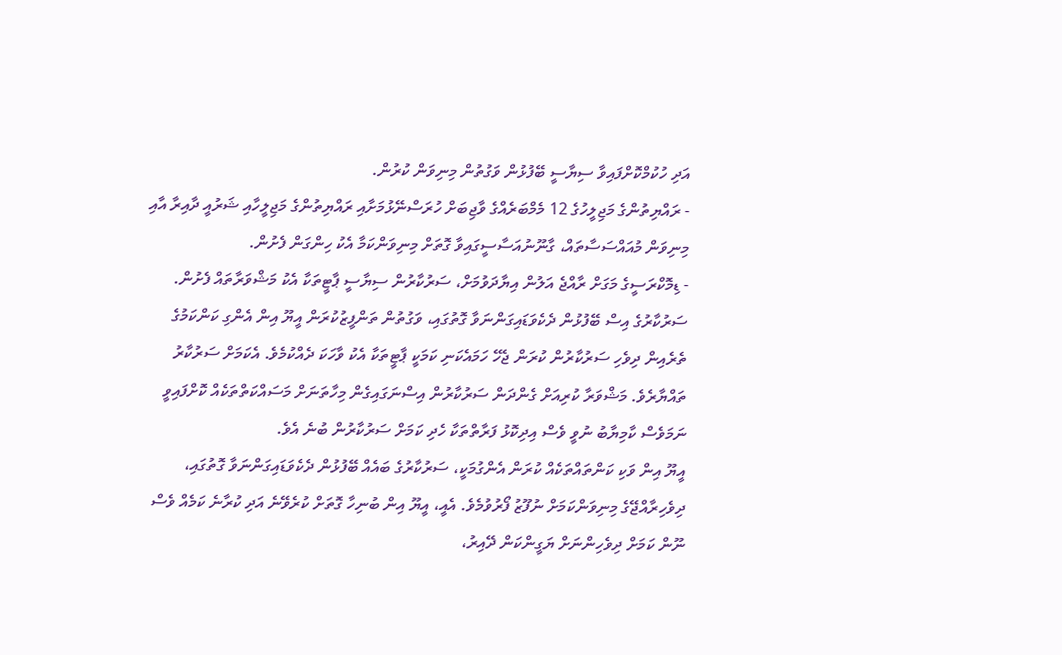އަދި ހުކުމްކޮށްފައިވާ ސިޔާސީ ބޭފުޅުން ވަގުތުން މިނިވަން ކުރުން.
- ރައްޔިތުންގެ މަޖިލީހުގެ 12 މެމްބަރެއްގެ ވާޖިބަށް ހުރަސްނޭޅުމަށާއި ރައްޔިތުންގެ މަޖިލީހާއި ޝަރުއީ ދާއިރާ އާއި މިނިވަން މުއައްސަސާތައް، ގާނޫނުއަސާސީގައިވާ ގޮތަށް މިނިވަންކަމާ އެކު ހިންގަން ފެށުން.
- ޑިމޮކްރަސީގެ މަގަށް ރާއްޖެ އަލުން އިޔާދަވުމަށް، ސަރުކާރުން ސިޔާސީ ޕާޓީތަކާ އެކު މަޝްވަރާތައް ފެށުން.
ސަރުކާރުގެ އިސް ބޭފުޅުން ދެކެވަޑައިގަންނަވާ ގޮތުގައި، ވަގުތުން ތަންފީޒުކުރަން އީޔޫ އިން އެންގި ކަންކަމުގެ ތެރެއިން ދިވެހި ސަރުކާރުން ކުރަން ޖެހޭ ހަމައެކަނި ކަމަކީ ޕާޓީތަކާ އެކު ވާހަކަ ދެއްކުމެވެ. އެކަމަށް ސަރުކާރު ތައްޔާރެވެ. މަޝްވަރާ ކުރިއަށް ގެންދަން ސަރުކާރުން އިސްނަގައިގެން މިހާތަނަށް މަސައްކަތްތަކެއް ކޮށްފައިވީ ނަމަވެސް ކާމިޔާބު ނުވީ ވެސް އިދިކޮޅު ފަރާތްތަކާ ހެދި ކަމަށް ސަރުކާރުން ބުނެ އެވެ.
އީޔޫ އިން ވަކި ކަންތައްތަކެއް ކުރަން އެންގުމަކީ، ސަރުކާރުގެ ބައެއް ބޭފުޅުން ދެކެވަޑައިގަންނަވާ ގޮތުގައި، ދިވެހިރާއްޖޭގެ މިނިވަންކަމަށް ނުފޫޒު ފޯރުވުމެވެ. އެއީ، އީޔޫ އިން ބުނިހާ ގޮތަށް ކުރެވޭނެ އަދި ކުރާނެ ކަމެއް ވެސް ނޫން ކަމަށް ދިވެހިންނަށް ޔަގީންކަން ދޭއިރު،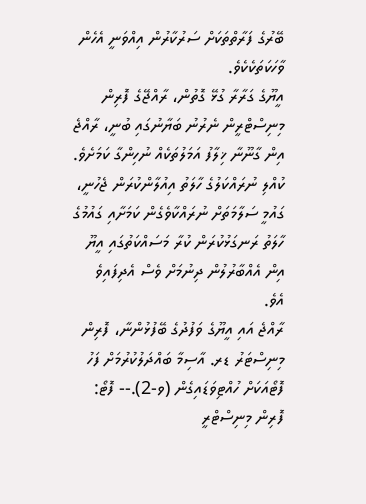ބޭރުގެ ފަރާތްތަކަށް ސަރުކާރުން އިއްވަނީ އެހެން ވާހަކަތަކެކެވެ.
އީޔޫގެ ގަރާރާ ގުޅޭ ގޮތުން، ރާއްޖޭގެ ފޮރިން މިނިސްޓްރީން ނެރުނު ބަޔާނުގައި ބުނީ، ރާއްޖެ އިން ގާނޫނާ ޚިލާފު އަމަލުތަކެއް ނުހިންގާ ކަމަށެވެ. ކުއްލި ނުރައްކަލުގެ ހާލަތު އިއުލާންކުރަން ޖެހުނީ، ގައުމީ ސަލާމަތަށް ނުރައްކާވެގެން ކަމަށާއި ގައުމުގެ ހާލަތު ރަނގަޅުކުރަން ކުރާ މަސައްކަތުގައި އީޔޫ އިން އެއްބާރުލުން ދިނުމަށް ވެސް އެދިފައިވެ އެވެ.
ރާއްޖެ އައި އީޔޫގެ ވަފުދުގެ ބޭފުޅުންނާ، ފޮރިން މިނިސްޓަރު ޑރ. އާސިމާ ބައްދަލުކުރުމަށް ފަހު ފޮޓޯއަކަށް ހުއްޓިވަޑައިގެން (ވ-2).-- ފޮޓޯ: ފޮރިން މިނިސްޓްރީ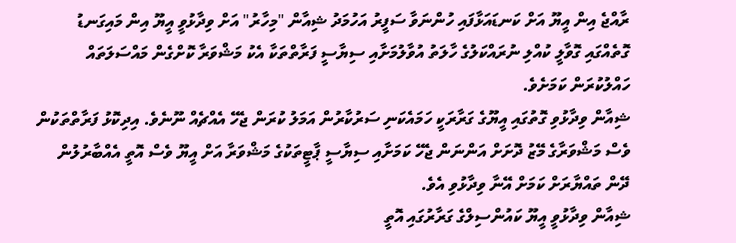ރާއްޖެ އިން އީޔޫ އަށް ކަނޑައަޅާފައި ހުންނަވާ ސަފީރު އަހުމަދު ޝިއާން "މިހާރު" އަށް ވިދާޅުވީ އީޔޫ އިން މައިގަނޑު ގޮތެއްގައި ގޮވާލީ ކުއްލި ނުރައްކަލުގެ ހާލަތު އުވާލުމަށާއި ސިޔާސީ ފަރާތްތަކާ އެކު މަޝްވަރާ ކޮށްގެން މައްސަލަތައް ހައްލުކުރަން ކަމަށެވެ.
ޝިއާން ވިދާޅުވި ގޮތުގައި އީޔޫގެ ގަރާރަކީ ހަމައެކަނި ސަރުކާރުން އަމަލު ކުރަން ޖެހޭ އެއްޗެއް ނޫނެވެ. އިދިކޮޅު ފަރާތްތަކުން ވެސް މަޝްވަރާގެ މޭޒު ދޮށަށް އަންނަން ޖެހޭ ކަމަށާއި ސިޔާސީ ޕާޓީތަކުގެ މަޝްވަރާ އަށް އީޔޫ ވެސް އޮތީ އެއްބާރުލުން ދޭން ތައްޔާރަށް ކަމަށް އޭނާ ވިދާޅުވި އެވެ.
ޝިއާން ވިދާޅުވީ އީޔޫ ކައުންސިލްގެ ގަރާރުގައި އޮތީ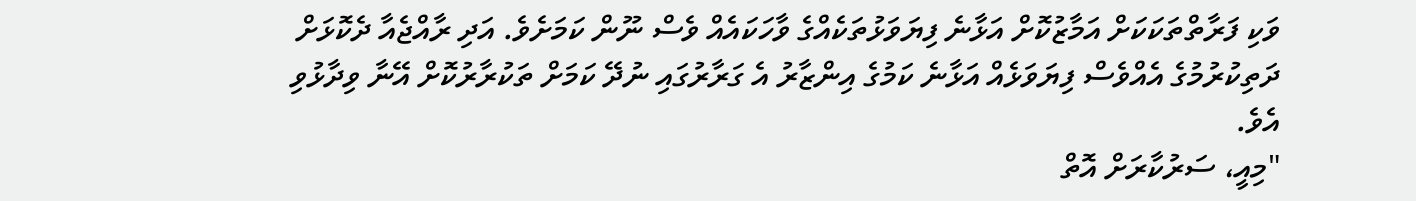ވަކި ފަރާތްތަކަކަށް އަމާޒުކޮށް އަޅާނެ ފިޔަވަޅުތަކެއްގެ ވާހަކައެއް ވެސް ނޫން ކަމަށެވެ. އަދި ރާއްޖެއާ ދެކޮޅަށް ދަތިކުރުމުގެ އެއްވެސް ފިޔަވަޅެއް އަޅާނެ ކަމުގެ އިންޒާރު އެ ގަރާރުގައި ނުދޭ ކަމަށް ތަކުރާރުކޮށް އޭނާ ވިދާޅުވި އެވެ.
"މިއީ، ސަރުކާރަށް އޮތް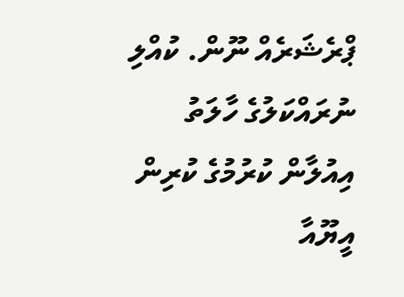ޕްރެޝަރެއް ނޫން. ކުއްލި ނުރައްކަލުގެ ހާލަތު އިއުލާން ކުރުމުގެ ކުރިން އީޔޫއާ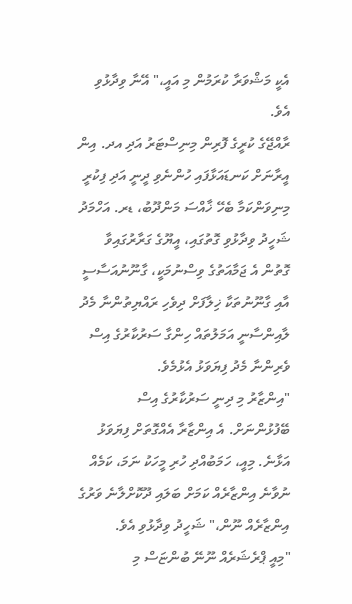އެކީ މަޝްވަރާ ކުރަމުން މި އައީ،" އޭނާ ވިދާޅުވި އެވެ.
ރާއްޖޭގެ ކުރީގެ ފޮރިން މިނިސްޓަރު އަދި އދ. އިން އީރާނަށް ކަނޑައަޅާފައި ހުންނެވި ދީނީ އަދި ފިކުރީ މިނިވަންކަމާ ބެހޭ ޚާއްސަ މަންދޫބު، ޑރ. އަހްމަދު ޝަހީދު ވިދާޅުވި ގޮތުގައި، އީޔޫގެ ގަރާރުގައިވާ ގޮތުން އެ ޖަމާއަތުގެ ވިސްނުމަކީ، ގާނޫނުއަސާސީ އާއި ގާނޫނުތަކާ ޚިލާފަށް ދިވެހި ރައްޔިތުންނާ މެދު ލާއިންސާނީ އަމަލުތައް ހިންގާ ސަރުކާރުގެ އިސް ވެރިންނާ މެދު ފިޔަވަޅު އެޅުމެވެ.
"އިންޒާރު މި ދިނީ ސަރުކާރުގެ އިސް ބޭފުޅުންނަށް. އެ އިންޒާރާ އެއްގޮތަށް ފިޔަވަޅު އަޅާނެ. މިއީ، ހަމަބުއްދި ހުރި މީހަކު ނަމަ، ކަމެއް ނުވާނެ އިންޒާރެއް ކަމަށް ބަލައި ދޫކޮށްލާނެ ވަރުގެ އިންޒާރެއް ނޫން،" ޝަހީދު ވިދާޅުވި އެވެ.
"މިއީ ޕްރެޝަރެއް ނޫނޭ ބުންޏަސް މި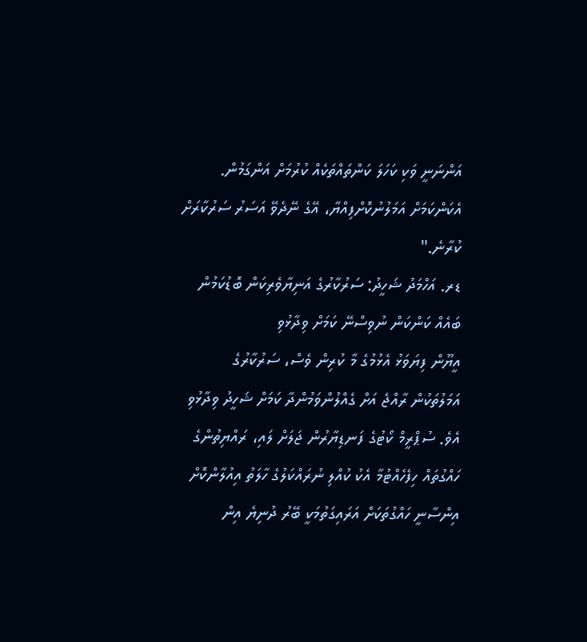އަންނަނީ ވަކި ކަހަލަ ކަންތައްތަކެއް ކުރުމަށް އަންގަމުން. އެކަންކަމަށް އަމަލުނުކޮށްފިއްޔާ، އޭގެ ނޭދެވޭ އަސަރު ސަރުކާރަށް ކުރާނެ."
ޑރ. އަހްމަދު ޝަހީދު: ސަރުކާރުގެ އަނިޔާވެރިކަން ބޮޑުކަމުން ބައެއް ކަންކަން ނުވިސްނޭ ކަމަށް ވިދާޅުވި
އީޔޫން ފިޔަވަޅު އެޅުމުގެ މާ ކުރިން ވެސް، ސަރުކާރުގެ އަމަލުތަކުން ރާއްޖެ އަށް ގެއްލުންވަމުންދާ ކަމަށް ޝަހީދު ވިދާޅުވި އެވެ. ސުޕްރީމް ކޯޓުގެ ފަނޑިޔާރުން ޖަލަށް ލައި، ރައްޔިތުންގެ ހައްގުތައް ހިފެހެއްޓުމާ އެކު ކުއްލި ނުރައްކަލުގެ ހާލަތު އިއުލާންކޮށް އިންސާނީ ހައްގުތަކަށް އަރައިގަތުމަކީ ބޭރު ދުނިޔެ އިން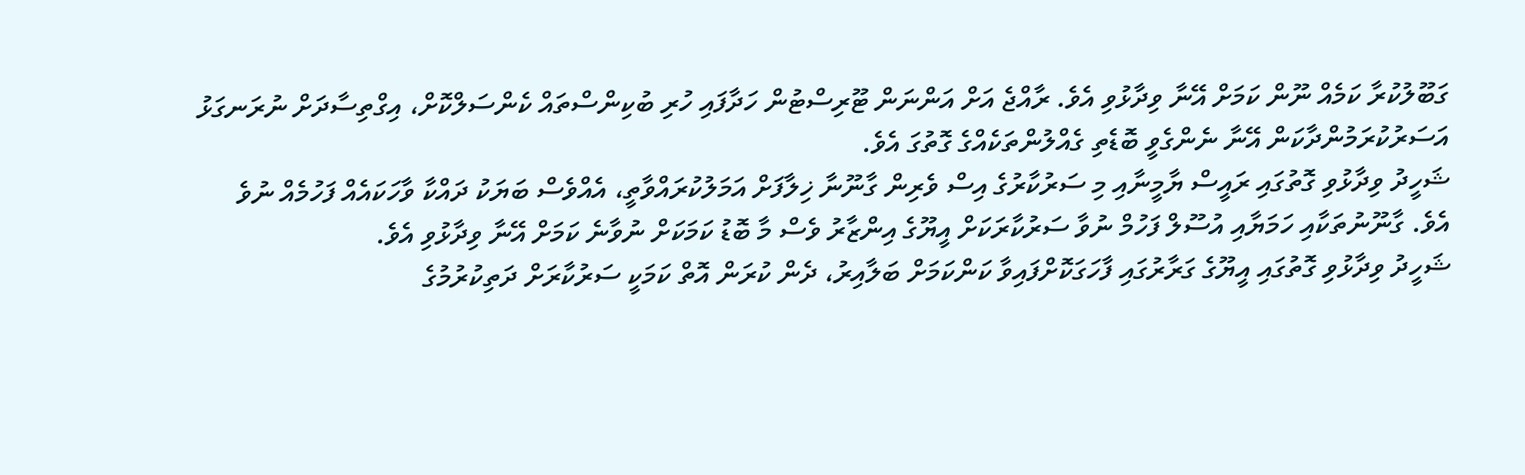ގަބޫލުކުރާ ކަމެއް ނޫން ކަމަށް އޭނާ ވިދާޅުވި އެވެ. ރާއްޖެ އަށް އަންނަން ޓޫރިސްޓުން ހަދާފައި ހުރި ބުކިންސްތައް ކެންސަލްކޮށް، އިގްތިސާދަށް ނުރަނގަޅު އަސަރުކުރަމުންދާކަން އޭނާ ނެންގެވީ ބޮޑެތި ގެއްލުންތަކެއްގެ ގޮތުގަ އެވެ.
ޝަހީދު ވިދާޅުވި ގޮތުގައި ރައީސް ޔާމީނާއި މި ސަރުކާރުގެ އިސް ވެރިން ގާނޫނާ ޚިލާފަށް އަމަލުކުރައްވާތީ، އެއްވެސް ބަޔަކު ދައްކާ ވާހަކައެއް ފަހުމެއް ނުވެ އެވެ. ގާނޫނުތަކާއި ހަމަޔާއި އުސޫލް ފަހުމް ނުވާ ސަރުކާރަކަށް އީޔޫގެ އިންޒާރު ވެސް މާ ބޮޑު ކަމަކަށް ނުވާނެ ކަމަށް އޭނާ ވިދާޅުވި އެވެ.
ޝަހީދު ވިދާޅުވި ގޮތުގައި އީޔޫގެ ގަރާރުގައި ފާހަގަކޮށްފައިވާ ކަންކަމަށް ބަލާއިރު، ދެން ކުރަން އޮތް ކަމަކީ ސަރުކާރަށް ދަތިކުރުމުގެ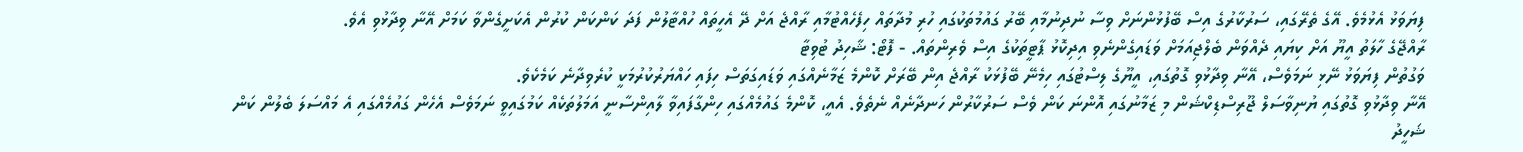ފިޔަވަޅު އެޅުމެވެ. އޭގެ ތެރޭގައި، ސަރުކާރުގެ އިސް ބޭފުޅުންނަށް ވިސާ ނުދިނުމާއި ބޭރު ގައުމުތަކުގައި ހުރި މުދާތައް ހިފެހެއްޓުމާއި ރާއްޖެ އަށް ދޭ އެހީތައް ހުއްޓާލުން ފަދަ ކަންކަން ކުރުން އެކަށީގެންވާ ކަމަށް އޭނާ ވިދާޅުވި އެވެ.
ރާއްޖޭގެ ހާލަތު އީޔޫ އަށް ކިޔައި ދެއްވަން ބެލްޖިއަމަށް ވަޑައިގެންނެވި އިދިކޮޅު ޕާޓީތަކުގެ އިސް ވެރިންތައް. - ފޮޓޯ: ޝާހިދު ޓުވިޓާ
ވަގުތުން ފިޔަވަޅު ނޭޅި ނަމަވެސް، އޭނާ ވިދާޅުވި ގޮތުގައި، އީޔޫގެ ލިސްޓުގައި ހިމެނޭ ބޭފުޅަކު ރާއްޖެ އިން ބޭރަށް ކޮންމެ ޒަމާނެއްގައި ވަޑައިގަތަސް ހިފައި ހައްޔަރުކުރުމަކީ ކުރެވިދާނެ ކަމެކެވެ.
އޭނާ ވިދާޅުވި ގޮތުގައި ޔުނިވާސަލް ޖޫރިސްޑިކްޝަން މި ޒަމާނުގައި އޮންނަ ކަން ވެސް ސަރުކާރުން ހަނދާނެއް ނެތެވެ. އެއީ، ކޮންމެ ގައުމެއްގައި ހިންގާފައިވާ ލާއިންސާނީ އަމަލުތަކެއް ކަމުގައިވީ ނަމަވެސް އެހެން ގައުމެއްގައި އެ މައްސަލަ ބެލުން ކަން ޝަހީދު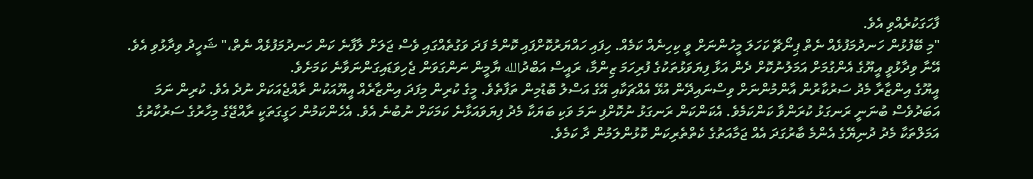ފާހަގަކުރެއްވި އެވެ.
"މި ބޭފުޅުން ހަނދުމަފުޅެއް ނެތް ޕިނޯޗޭ ކަހަލަ މީހުންނަށް ވީ ކިހިނެއް ކަމެއް. ހިފައި ހައްޔަރުކޮށްފައި ކޮންމެ ފަދަ ވަގުތެއްގައި ވެސް ޖަލަށް ލާފާނެ ކަން ހަނދުމަފުޅެއް ނެތް،" ޝަހީދު ވިދާޅުވި އެވެ.
އޭނާ ވިދާޅުވީ އީޔޫގެ އެންގުމަށް އަމަލުނުކޮށް ދެން އަޅާ ފިޔަވަޅުތަކުގެ ފުރިހަމަ ޒިންމާ، ރައީސް އަބްދުالله ޔާމީން ނަންގަވަން ޖެހިވަޑައިގަންނަވާނެ ކަމަށެވެ.
އީޔޫގެ އިންޒާރާ މެދު ސަރުކާރުން އާންމުންނަށް ވިސްނައިދޭން އުޅޭ އެއްޗަކާއި އޭގެ އަސްލު ބޮޑުމިން ތަފާތެވެ. މީގެ ކުރިން މިފަދަ އިންޒާރެއް އީޔޫއަކުން ރާއްޖެއަކަށް ނުދެ އެވެ. ކުރިން ނަމަ އަބަދުވެސް ބުނަނީ ރަނގަޅު ކުރަންވާ ކަންކަމެވެ. އެކަންކަން ރަނގަޅު ނުކޮށްފި ނަމަ ވަކި ބަޔަކާ މެދު ފިޔަވައަޅާނެ ކަމަކަށް ނުބުނެ އެވެ. އެހެންކަމުން ހަގީގަތަކީ ރާއްޖޭގެ މިހާރުގެ ސަރުކާރުގެ އަމަލްތަކާ މެދު ދުނިޔޭގެ އެންމެ ބާރުގަދަ އެއް ޖަމާއަތުގެ ކެތްތެރިކަން ކޮޅުންލަމުން ދާ ކަމެވެ.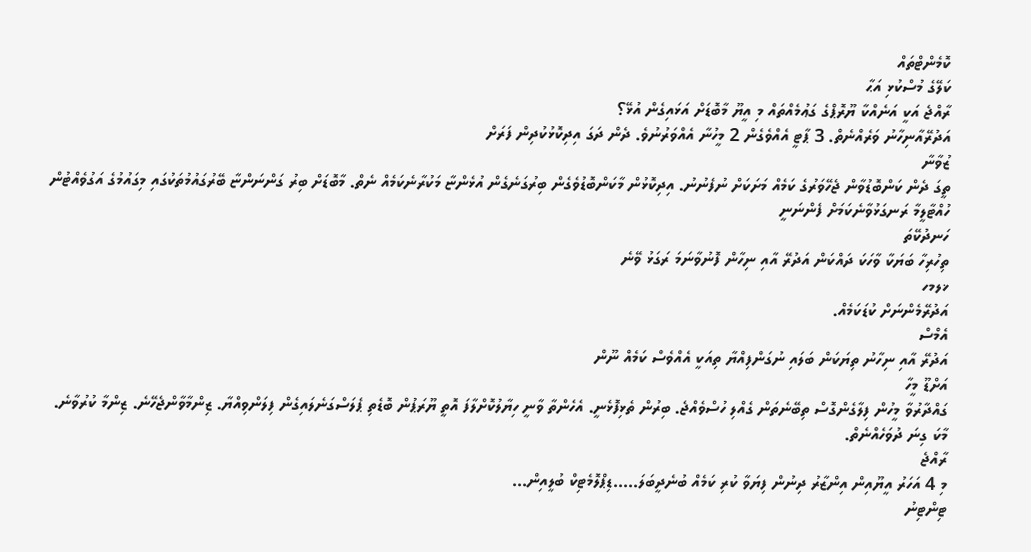ކޮމެންޓްތައް
ކަލޭގެ މުސްކުޅި އަޙާ
ރާއްޖެ އަކީ އަނެއްކާ ޔޫރޮޕްގެ ގަޢުމެއްތައް މި އީޔޫ މާބޮޑަށް އަޅައިގެން އުޅޭ؟
އަދުރޭއާނިހާނު ވަރެއްނެތް. 3 ޕާޓީ އެއްވެގެން 2 މީހުނާ އެއްވަރުނުވެ. ދެން ދަގަ އިދިކޮޅުކުދިން ފަރަށް
ޒުވާނާ
ތީގަ ދެން ކަންބޮޑުވާން ޖެހޭވަރުގެ ކަމެއް މަށަކަށް ނުފެނުނު. އިދިކޮޅުން މާކަންބޮޑުވެގެން ބިރުގަނެގެން އުޅެންޏާ މަކުރާނެކަމެއް ނެތް. މާބޮޑަށް ބިރު ގަންނަންޏާ ބޭރުގައުމުތަކުގައި މިގައުމުގެ އަގުވެއްޓުން ހުއްޓާލީމާ ރަނގަޅުވާނެކަމަށް ފެންނަނީ
ހަނދުކޭތަ
ތިހުރިހާ ބަޔަކާ ވާހަކަ ދައްކަން އަދުރޭ އާއި ނިހާން ފޮނުވާނަމަ ރަގަޅު ވޭނެ
ޚލމހ
އަދުރޭމެންނަށް ކުޑަކަމެއް.
އެމްސް
އަދުރޭ އާއި ނިހާނު ތިޔަކަން ބަލައި ނުގަންފިއްޔާ ތިއަކީ އެއްވެސް ކަމެއް ނޫން
އަށްޑޫ މީހާ
ގައްދާރުވާ މީހުން ފިލާގެންގޮސް ތިބޭނެތަން ގެއްލި ހުސްވެއްޖެ. ބިރުން ތެޅިފޮޅެނީ. އެހެންތާ ވާނީ ހިޔާލުކޮށްލާފަ އޮތީ ޔޫރަޕުން ބޮޑެތި ޕެލަސްގަނެލައިގެން ފިލަންވިއްޔާ. ޒިންމާވާންޖެހޭނެ. ޒިންމާ ކުރުވާނެ. މާކަ ގިނަ ދުވަހެއްނެތް.
ރާއްޖެ
މި 4 އަހަރު އީޔޫއިން އިންޒާރު ދިނުން ފިޔަވާ ކުރި ކަމެއް ބުނެދީބަލަ.....ޑިޕްލޮމެޓިކް ބުލީއިން...
ޓިންޓިނު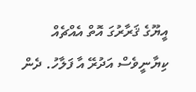އީޔޫގެ ޤަރާރުގަ އޮތް އެއްޗެއް ކިޔާނީވެސް އަދުރޭ އާ ފަލާހު. ދެން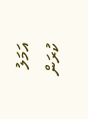އަމަލު ކުރަން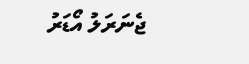ޖެނަރަލު އޯޑަރު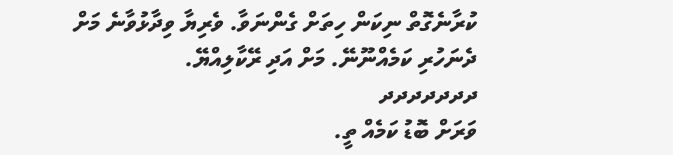ކުރާނެގޮތް ނިކަން ހިތަށް ގެންނަވާ. ވެރިޔާ ވިދާޅުވާނެ މަށް ދެނަހުރި ކަމެއްނޫނޭ. މަށް އަދި ރޭކާލިއްޔޭ.
ދދދދދދދ
ވަރަށް ބޮޑު ކަމެއް ތީ.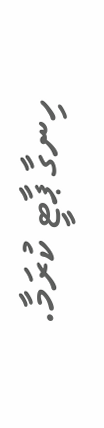ހިނގާ ޕާޓީ ކުރަމާ.